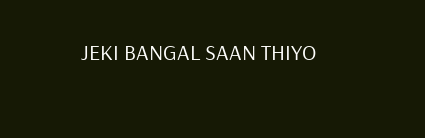JEKI BANGAL SAAN THIYO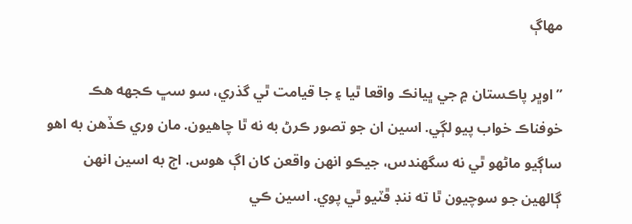مهاڳ

”اوڀر پاڪستان ۾ جي ڀيانڪ واقعا ٿيا ۽ جا قيامت ٿي گذري، سو سڀ ڪجهه هڪ خوفناڪ خواب پيو لڳي. اسين ان جو تصور ڪرڻ به نه ٿا چاهيون. مان وري ڪڏهن به اهو ساڳيو ماڻهو ٿي نه سگهندس، جيڪو انهن واقعن کان اڳ هوس. اڄ به اسين انهن ڳالهين جو سوچيون ٿا ته ننڊ ڦٽيو ٿي پوي. اسين ڪي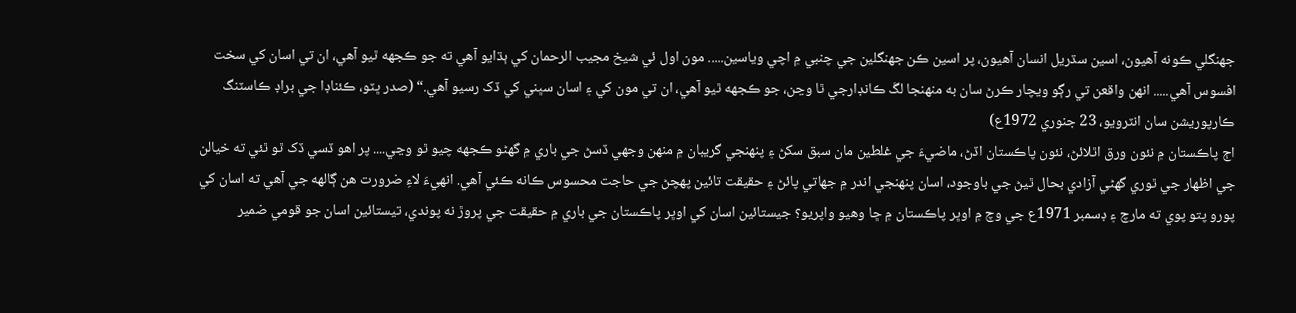جهنگلي ڪونه آهيون، اسين سڌريل انسان آهيون، پر اسين ڪن جهنگلين جي چنبي ۾ اچي وياسين..... مون اول ئي شيخ مجيب الرحمان کي ٻڌايو آهي ته جو ڪجهه ٿيو آهي، ان تي اسان کي سخت افسوس آهي..... انهن واقعن تي رڳو ويچار ڪرڻ سان به منهنجا لڱ ڪانڊارجي ٿا وڃن، جو ڪجهه ٿيو آهي، ان تي مون کي ۽ اسان سڀني کي ڏک رسيو آهي.“ (صدر ڀٽو، ڪئناڊا جي براڊ ڪاسٽنگ ڪارپوريشن سان انٽرويو، 23 جنوري 1972ع)
اڄ پاڪستان ۾ نئون ورق اٿلائڻ، نئون پاڪستان اڏڻ، ماضيءَ جي غلطين مان سبق سکڻ ۽ پنهنجي گريبان ۾ منهن وجهي ڏسڻ جي باري ۾ گهڻو ڪجهه چيو ٿو وڃي.... پر اهو ڏسي ڏک ٿو ٿئي ته خيالن جي اظهار جي ٿوري گهڻي آزادي بحال ٿيڻ جي باوجود، اسان پنهنجي اندر ۾ جهاتي پائڻ ۽ حقيقت تائين پهچڻ جي حاجت محسوس ڪانه ڪئي آهي. انهيءَ لاءِ ضرورت هن ڳالهه جي آهي ته اسان کي پورو پتو پوي ته مارچ ۽ ڊسمبر 1971ع جي وچ ۾ اوڀر پاڪستان ۾ ڇا وهيو واپريو؟ جيستائين اسان کي اوڀر پاڪستان جي باري ۾ حقيقت جي پروڙ نه پوندي، تيستائين اسان جو قومي ضمير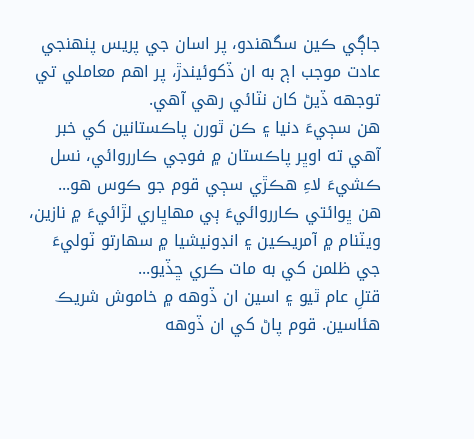جاڳي ڪين سگهندو، پر اسان جي پريس پنهنجي عادت موجب اڄ به ان ڏکوئيندڙ، پر اهم معاملي تي توجهه ڏيڻ کان نٽائي رهي آهي.
هن سڄيءَ دنيا ۽ ڪن ٿورن پاڪستانين کي خبر آهي ته اوڀر پاڪستان ۾ فوجي ڪارروائي، نسل ڪشيءَ لاءِ هڪڙي سڄي قوم جو ڪوس هو...
هن ڀوائتي ڪارروائيءَ ٻي مهاڀاري لڙائيءَ ۾ نازين، ويٽنام ۾ آمريڪين ۽ انڊونيشيا ۾ سهارتو ٽوليءَ جي ظلمن کي به مات ڪري ڇڏيو...
قتلِ عام ٿيو ۽ اسين ان ڏوهه ۾ خاموش شريڪ هئاسين. قوم پاڻ کي ان ڏوهه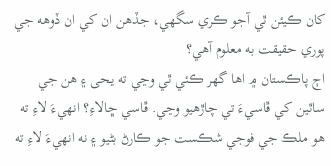کان ڪيئن ٿي آجو ڪري سگهي، جڏهن ان کي ان ڏوهه جي پوري حقيقت به معلوم آهي؟
اڄ پاڪستان ۾ اها گهر ڪئي ٿي وڃي ته يحى ۽ هن جي ساٿين کي ڦاسيءَ تي چاڙهيو وڃي. ڦاسي ڇالاءِ؟ انهيءَ لاءِ ته هو ملڪ جي فوجي شڪست جو ڪارڻ بڻيو ۽ نه انهيءَ لاءِ ته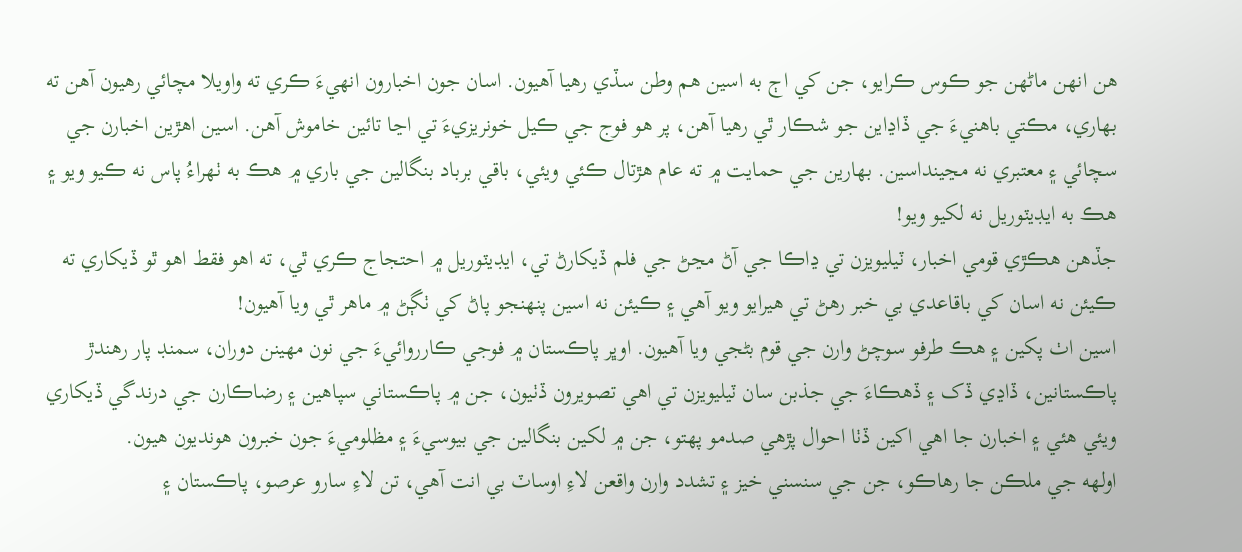هن انهن ماڻهن جو ڪوس ڪرايو، جن کي اڄ به اسين هم وطن سڏي رهيا آهيون. اسان جون اخبارون انهيءَ ڪري ته واويلا مچائي رهيون آهن ته بهاري، مڪتي باهنيءَ جي ڏاڍاين جو شڪار ٿي رهيا آهن، پر هو فوج جي ڪيل خونريزيءَ تي اڃا تائين خاموش آهن. اسين اهڙين اخبارن جي سچائي ۽ معتبري نه مڃينداسين. بهارين جي حمايت ۾ ته عام هڙتال ڪئي ويئي، باقي برباد بنگالين جي باري ۾ هڪ به ٺهراءُ پاس نه ڪيو ويو ۽ هڪ به ايڊيٽوريل نه لکيو ويو!
جڏهن هڪڙي قومي اخبار، ٽيليويزن تي ڍاڪا جي آڻ مڃڻ جي فلم ڏيکارڻ تي، ايڊيٽوريل ۾ احتجاج ڪري ٿي، ته اهو فقط اهو ٿو ڏيکاري ته ڪيئن نه اسان کي باقاعدي بي خبر رهڻ تي هيرايو ويو آهي ۽ ڪيئن نه اسين پنهنجو پاڻ کي ٺڳڻ ۾ ماهر ٿي ويا آهيون!
اسين اٺ پکين ۽ هڪ طرفو سوچڻ وارن جي قوم بڻجي ويا آهيون. اوڀر پاڪستان ۾ فوجي ڪارروائيءَ جي نون مهينن دوران، سمنڊ پار رهندڙ پاڪستانين، ڏاڍي ڏک ۽ ڏهڪاءَ جي جذبن سان ٽيليويزن تي اهي تصويرون ڏٺيون، جن ۾ پاڪستاني سپاهين ۽ رضاڪارن جي درندگي ڏيکاري ويئي هئي ۽ اخبارن جا اهي اکين ڏٺا احوال پڙهي صدمو پهتو، جن ۾ لکين بنگالين جي بيوسيءَ ۽ مظلوميءَ جون خبرون هونديون هيون.
اولهه جي ملڪن جا رهاڪو، جن جي سنسني خيز ۽ تشدد وارن واقعن لاءِ اوساٽ بي انت آهي، تن لاءِ سارو عرصو، پاڪستان ۽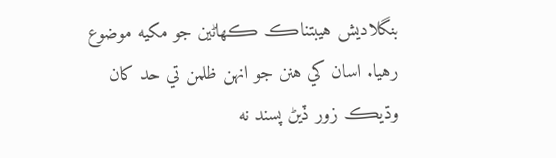بنگلاديش هيبتناڪ ڪهاڻين جو مکيه موضوع رهيا. اسان کي هنن جو انهن ظلمن تي حد کان وڌيڪ زور ڏيڻ پسند نه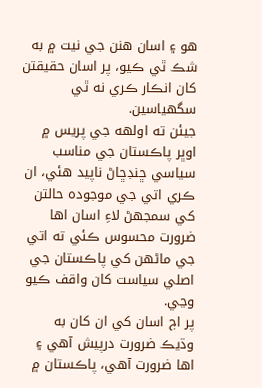هو ۽ اسان هنن جي نيت ۾ به شڪ ٿي ڪيو، پر اسان حقيقتن کان انڪار ڪري نه ٿي سگهياسين.
جيئن ته اولهه جي پريس ۾ اوڀر پاڪستان جي مناسب سياسي ڇنڊڇاڻ ناپيد هئي، ان ڪري اتي جي موجوده حالتن کي سمجهڻ لاءِ اسان اها ضرورت محسوس ڪئي ته اتي جي ماڻهن کي پاڪستان جي اصلي سياست کان واقف ڪيو وڃي.
پر اڄ اسان کي ان کان به وڌيڪ ضرورت درپيش آهي ۽ اها ضرورت آهي، پاڪستان ۾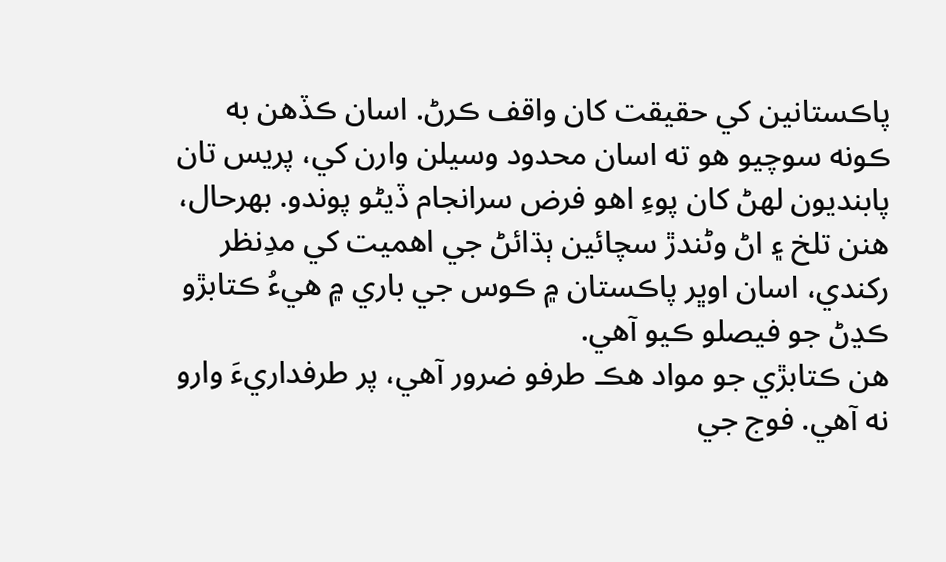پاڪستانين کي حقيقت کان واقف ڪرڻ. اسان ڪڏهن به ڪونه سوچيو هو ته اسان محدود وسيلن وارن کي، پريس تان پابنديون لهڻ کان پوءِ اهو فرض سرانجام ڏيڻو پوندو. بهرحال، هنن تلخ ۽ اڻ وڻندڙ سچائين ٻڌائڻ جي اهميت کي مدِنظر رکندي، اسان اوڀر پاڪستان ۾ ڪوس جي باري ۾ هيءُ ڪتابڙو ڪڍڻ جو فيصلو ڪيو آهي.
هن ڪتابڙي جو مواد هڪ طرفو ضرور آهي، پر طرفداريءَ وارو نه آهي. فوج جي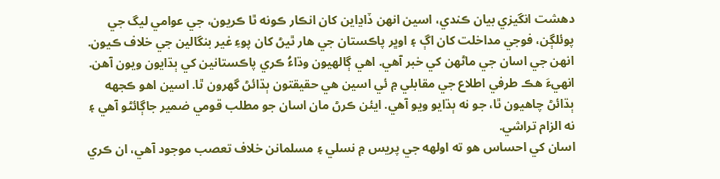دهشت انگيزي بيان ڪندي، اسين انهن ڏاڍاين کان انڪار ڪونه ٿا ڪريون، جي عوامي ليگ جي پوئلڳن، فوجي مداخلت کان اڳ ۽ اوڀر پاڪستان جي هار ٿيڻ کان پوءِ غير بنگالين جي خلاف ڪيون. انهن جي اسان جي ماڻهن کي خبر آهي. اهي ڳالهيون وڌاءُ ڪري پاڪستانين کي ٻڌايون ويون آهن. انهيءَ هڪ طرفي اطلاع جي مقابلي ۾ ئي اسين هي حقيقتون ٻڌائڻ گهرون ٿا. اسين اهو ڪجهه ٻڌائڻ چاهيون ٿا، جو نه ٻڌايو ويو آهي. ايئن ڪرڻ مان اسان جو مطلب قومي ضمير جاڳائڻو آهي ۽ نه الزام تراشي.
اسان کي احساس هو ته اولهه جي پريس ۾ نسلي ۽ مسلمانن خلاف تعصب موجود آهي، ان ڪري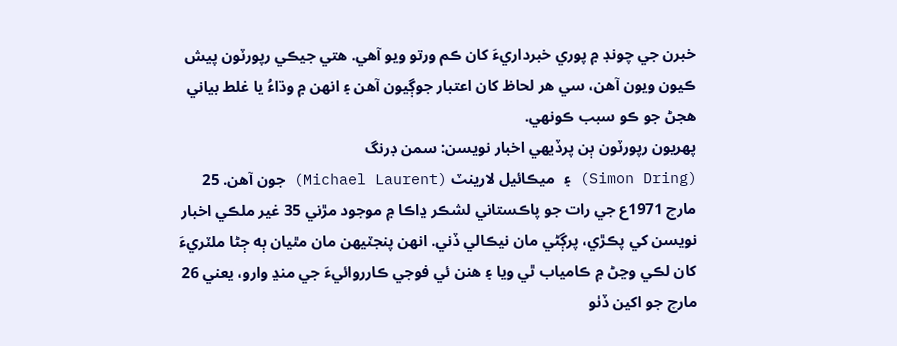خبرن جي چونڊ ۾ پوري خبرداريءَ کان ڪم ورتو ويو آهي. هتي جيڪي رپورٽون پيش ڪيون ويون آهن، سي هر لحاظ کان اعتبار جوڳيون آهن ۽ انهن ۾ وڌاءُ يا غلط بياني هجڻ جو ڪو سبب ڪونهي.
پهريون رپورٽون ٻن پرڏيهي اخبار نويسن: سمن ڊرنگ
(Simon Dring) ۽ ميڪائيل لارينٽ (Michael Laurent) جون آهن. 25 مارچ 1971ع جي رات جو پاڪستاني لشڪر ڍاڪا ۾ موجود مڙني 35 غير ملڪي اخبار نويسن کي پڪڙي، پرڳڻي مان نيڪالي ڏني. انهن پنجٽيهن مان مٿيان ٻه ڄڻا ملٽريءَ کان لڪي وڃڻ ۾ ڪامياب ٿي ويا ۽ هنن ئي فوجي ڪارروائيءَ جي منڍ وارو، يعني 26 مارچ جو اکين ڏٺو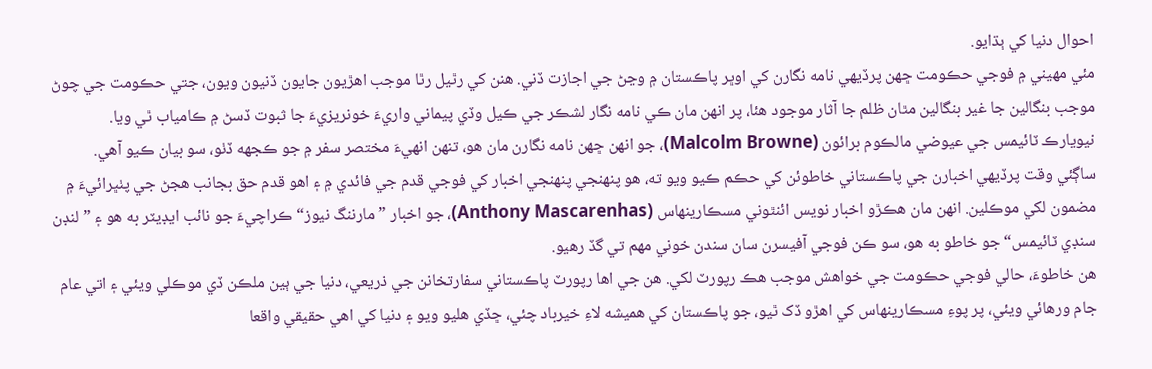احوال دنيا کي ٻڌايو.
مئي مهيني ۾ فوجي حڪومت ڇهن پرڏيهي نامه نگارن کي اوڀر پاڪستان ۾ وڃڻ جي اجازت ڏني. هنن کي رٿيل رٿا موجب اهڙيون جايون ڏنيون ويون، جتي حڪومت جي چوڻ موجب بنگالين جا غير بنگالين مٿان ظلم جا آثار موجود هئا، پر انهن مان ڪي نامه نگار لشڪر جي ڪيل وڏي پيماني واريءَ خونريزيءَ جا ثبوت ڏسڻ ۾ ڪامياب ٿي ويا.
نيويارڪ ٽائيمس جي عيوضي مالڪوم برائون (Malcolm Browne)، جو انهن ڇهن نامه نگارن مان هو، تنهن انهيءَ مختصر سفر ۾ جو ڪجهه ڏٺو، سو بيان ڪيو آهي.
ساڳئي وقت پرڏيهي اخبارن جي پاڪستاني خاطوئن کي حڪم ڪيو ويو ته، هو پنهنجي پنهنجي اخبار کي فوجي قدم جي فائدي ۾ ۽ اهو قدم حق بجانب هجڻ جي پٺڀرائيءَ ۾ مضمون لکي موڪلين. انهن مان هڪڙو اخبار نويس ائنٿوني مسڪارينهاس (Anthony Mascarenhas)، جو اخبار ”مارننگ نيوز“ ڪراچيءَ جو نائب ايڊيٽر به هو ۽ ”لنڊن سنڊي ٽائيمس“ جو خاطو به هو، سو ڪن فوجي آفيسرن سان سندن خوني مهم تي گڏ رهيو.
هن خاطوءَ، حالي فوجي حڪومت جي خواهش موجب هڪ رپورٽ لکي. هن جي اها رپورٽ پاڪستاني سفارتخانن جي ذريعي، دنيا جي ٻين ملڪن ڏي موڪلي ويئي ۽ اتي عام جام ورهائي ويئي، پر پوءِ مسڪارينهاس کي اهڙو ڏک ٿيو، جو پاڪستان کي هميشه لاءِ خيرباد چئي، ڇڏي هليو ويو ۽ دنيا کي اهي حقيقي واقعا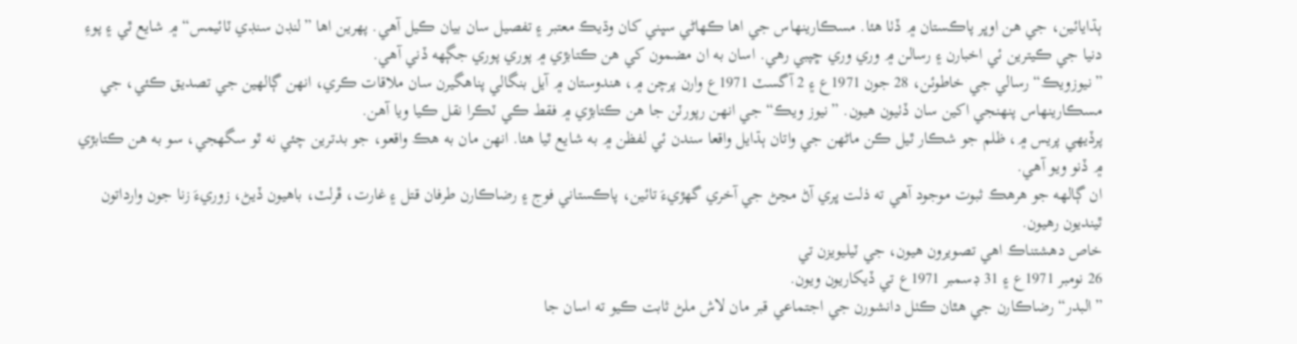ٻڌايائين، جي هن اوڀر پاڪستان ۾ ڏٺا هئا. مسڪارينهاس جي اها ڪهاڻي سڀني کان وڌيڪ معتبر ۽ تفصيل سان بيان ڪيل آهي. پهرين اها ”لنڊن سنڊي ٽائيمس“ ۾ شايع ٿي ۽ پوءِ دنيا جي ڪيترين ئي اخبارن ۽ رسالن ۾ وري وري ڇپبي رهي. اسان به ان مضمون کي هن ڪتابڙي ۾ پوري پوري جڳهه ڏني آهي.
”نيوزويڪ“ رسالي جي خاطوئن، 28 جون 1971ع ۽ 2 آگسٽ 1971ع وارن پرچن ۾، هندوستان ۾ آيل بنگالي پناهگيرن سان ملاقات ڪري، انهن ڳالهين جي تصديق ڪئي، جي مسڪارينهاس پنهنجي اکين سان ڏٺيون هيون. ”نيوز ويڪ“ جي انهن رپورٽن جا هن ڪتابڙي ۾ فقط ڪي ٽڪرا نقل ڪيا ويا آهن.
پرڏيهي پريس ۾، ظلم جو شڪار ٿيل ڪن ماڻهن جي واتان ٻڌايل واقعا سندن ئي لفظن ۾ به شايع ٿيا هئا. انهن مان به هڪ واقعو، جو بدترين چئي نه ٿو سگهجي، سو به هن ڪتابڙي ۾ ڏنو ويو آهي.
ان ڳالهه جو هرهڪ ثبوت موجود آهي ته ذلت ڀري آڻ مڃڻ جي آخري گهڙيءَ تائين، پاڪستاني فوج ۽ رضاڪارن طرفان قتل ۽ غارت، ڦرلٽ، باهيون ڏيڻ، زوريءَ زنا جون وارداتون ٿينديون رهيون.
خاص دهشتناڪ اهي تصويرون هيون، جي ٽيليويزن تي
26 نومبر 1971ع ۽ 31 ڊسمبر 1971ع تي ڏيکاريون ويون.
”البدر“ رضاڪارن جي هٿان ڪٺل دانشورن جي اجتماعي قبر مان لاش ملڻ ثابت ڪيو ته اسان جا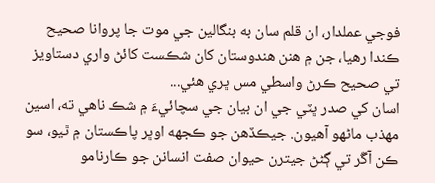فوجي عملدار، ان قلم سان به بنگالين جي موت جا پروانا صحيح ڪندا رهيا، جن ۾ هنن هندوستان کان شڪست کائڻ واري دستاويز تي صحيح ڪرڻ واسطي مس ڀري هئي...
اسان کي صدر ڀٽي جي ان بيان جي سچائيءَ ۾ شڪ ناهي ته، اسين مهذب ماڻهو آهيون. جيڪڏهن جو ڪجهه اوڀر پاڪستان ۾ ٿيو، سو ڪن آڱر تي ڳڻڻ جيترن حيوان صفت انسانن جو ڪارنامو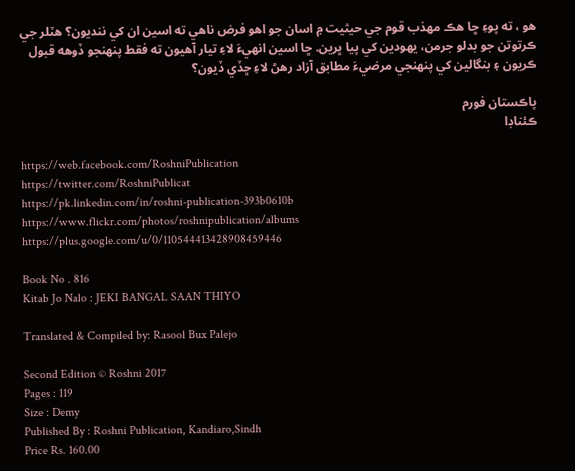هو ، ته پوءِ ڇا هڪ مهذب قوم جي حيثيت ۾ اسان جو اهو فرض ناهي ته اسين ان کي ننديون؟ هٽلر جي ڪرتوتن جو بدلو جرمن، يهودين کي پيا ڀرين. ڇا اسين انهيءَ لاءِ تيار آهيون ته فقط پنهنجو ڏوهه قبول ڪريون ۽ بنگالين کي پنهنجي مرضيءَ مطابق آزاد رهڻ لاءِ ڇڏي ڏيون؟

پاڪستان فورم
ڪئناڊا

https://web.facebook.com/RoshniPublication
https://twitter.com/RoshniPublicat
https://pk.linkedin.com/in/roshni-publication-393b0610b
https://www.flickr.com/photos/roshnipublication/albums
https://plus.google.com/u/0/110544413428908459446

Book No . 816
Kitab Jo Nalo : JEKI BANGAL SAAN THIYO

Translated & Compiled by: Rasool Bux Palejo

Second Edition © Roshni 2017
Pages : 119
Size : Demy
Published By : Roshni Publication, Kandiaro,Sindh
Price Rs. 160.00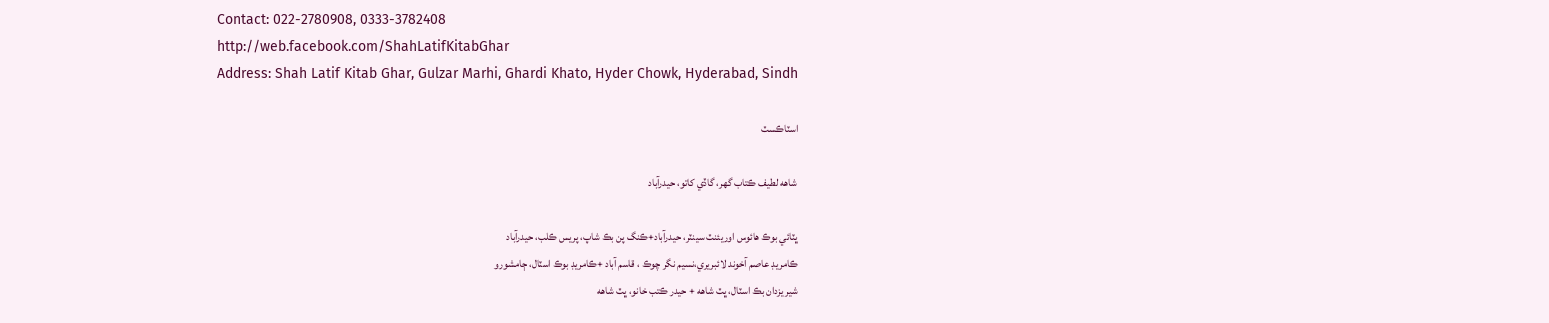Contact: 022-2780908, 0333-3782408
http://web.facebook.com/ShahLatifKitabGhar
Address: Shah Latif Kitab Ghar, Gulzar Marhi, Ghardi Khato, Hyder Chowk, Hyderabad, Sindh

اسٽاڪسٽ

شاهه لطيف ڪتاب گهر، گاڏي کاتو، حيدرآباد

ڀٽائي بوڪ هائوس اوريئنٽ سينٽر، حيدرآباد+ڪنگ پن بڪ شاپ، پريس ڪلب، حيدرآباد
ڪامريڊ عاصم آخوند لائبريري،نسيم نگر چوڪ ، قاسم آباد +ڪامريڊ بوڪ اسٽال، ڄامشورو
شير يزدان بڪ اسٽال، ڀٽ شاهه + حيدر ڪتب خانو، ڀٽ شاهه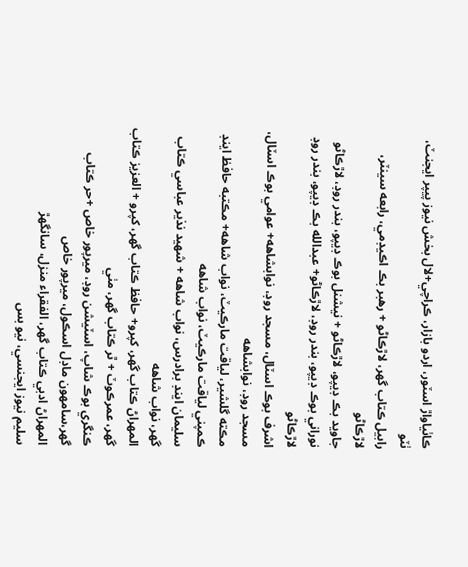ڪاٺياواڙ اسٽور، اردو بازار، ڪراچي+لال بخش نيوز پيپر ايجنٽ، ٺٽو
رابيل ڪتاب گهر، لاڙڪاڻو + رهبر بڪ اڪيڊمي، رابعه سينٽر، لاڙڪاڻو
جاويد بڪ ڊيپو، لاڙڪاڻو + نيشنل بوڪ ڊيپو، بندر روڊ، لاڙڪاڻو
نوراني بوڪ ڊيپو، بندر روڊ، لاڙڪاڻو+ عبدالله بڪ ڊيپو، بندر روڊ لاڙڪاڻو
اشرف بوڪ اسٽال، مسجد روڊ، نوابشاهه+ عوامي بوڪ اسٽال، مسجد روڊ، نوابشاهه
مڪته گلشير، لياقت مارڪيٽ، نواب شاهه+ مڪتبه حافظ اينڊ ڪمپني لياقت مارڪيٽ، نواب شاهه
سليمان اينڊ برادرس، نواب شاهه + شهيد نذير عباسي ڪتاب گهر، نواب شاهه
المهراڻ ڪتاب گهر، کپرو+ حافظ ڪتاب گهر، کپرو + العزيز ڪتاب گهر، عمرڪوٽ + ٿر ڪتاب گهر، مٺي
ڪنگري بوڪ شاپ، اسٽيشن روڊ، ميرپور خاص +حر ڪتاب گهر،سامهون ماڊل اسڪول، ميرپور خاص
المهراڻ ادبي ڪتاب گهر، الفقراء منزل، سانگهڙ
سليم نيوز ايجنسي، نيو بس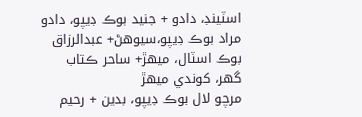اسٽينڊ، دادو + جنيد بوڪ ڊيپو، دادو
مراد بوڪ ڊيپو،سيوهڻ+ عبدالرزاق بوڪ اسٽال، ميهڙ+ ساحر ڪتاب گهر، کوندي ميهڙ
مرچو لال بوڪ ڊيپو، بدين + رحيم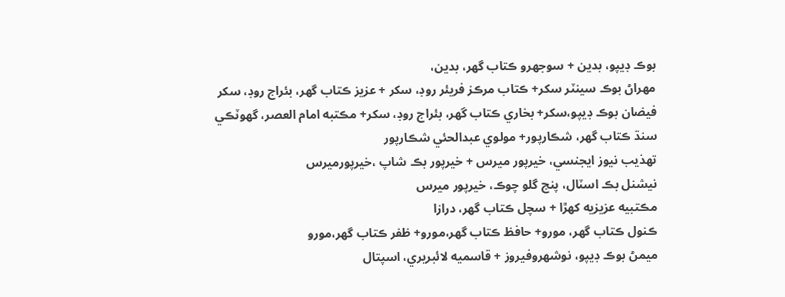بوڪ ڊيپو، بدين + سوجهرو ڪتاب گهر، بدين،
مهراڻ بوڪ سينٽر سکر+ ڪتاب مرڪز فريئر روڊ، سکر + عزيز ڪتاب گهر، بئراج روڊ، سکر
فيضان بوڪ ڊيپو،سکر+ بخاري ڪتاب گهر، بئراج روڊ، سکر+ مڪتبه امام العصر، گهوٽڪي
سنڌ ڪتاب گهر، شڪارپور+ مولوي عبدالحئي شڪارپور
تهذيب نيوز ايجنسي، خيرپور ميرس + خيرپور بڪ شاپ ،خيرپورميرس
نيشنل بڪ اسٽال، پنج گلو چوڪ، خيرپور ميرس
مڪتبيه عزيزيه کهڙا + سچل ڪتاب گهر، درازا
ڪنول ڪتاب گهر، مورو+ حافظ ڪتاب گهر،مورو+ ظفر ڪتاب گهر،مورو
ميمڻ بوڪ ڊيپو، نوشهروفيروز + قاسميه لائبريري، اسپتال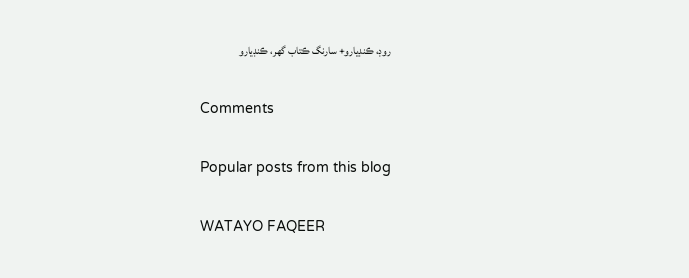روڊ، ڪنڊيارو+ سارنگ ڪتاب گهر، ڪنڊيارو

Comments

Popular posts from this blog

WATAYO FAQEER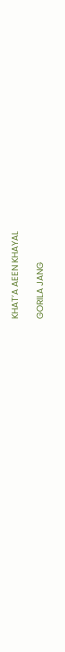KHAT’A AEEN KHAYAL

GORILA JANG